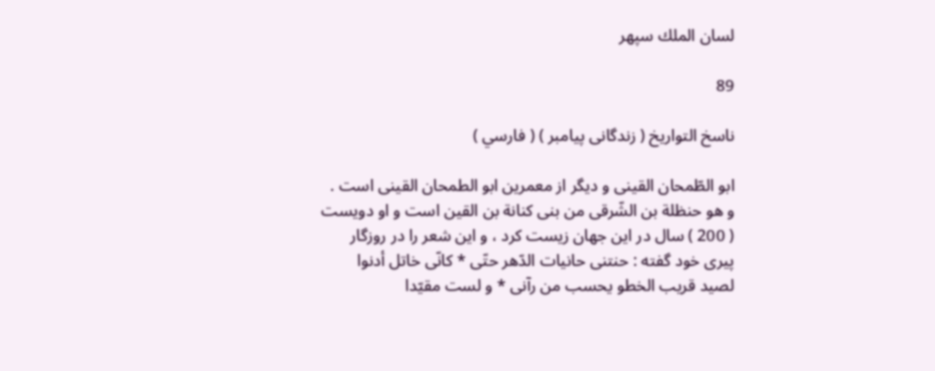لسان الملك سپهر

89

ناسخ التواريخ ( زندگانى پيامبر ) ( فارسي )

ابو الطّمحان القينى و ديگر از معمرين ابو الطمحان القينى است . و هو حنظلة بن الشّرقى من بنى كنانة بن القين است و او دويست ( 200 ) سال در اين جهان زيست كرد ، و اين شعر را در روزگار پيرى خود گفته : حنتنى حانيات الدّهر حتّى * كانّى خاتل أدنوا لصيد قريب الخطو يحسب من رآنى * و لست مقيّدا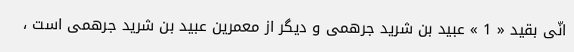انّى بقيد « 1 » عبيد بن شريد جرهمى و ديگر از معمرين عبيد بن شريد جرهمى است ،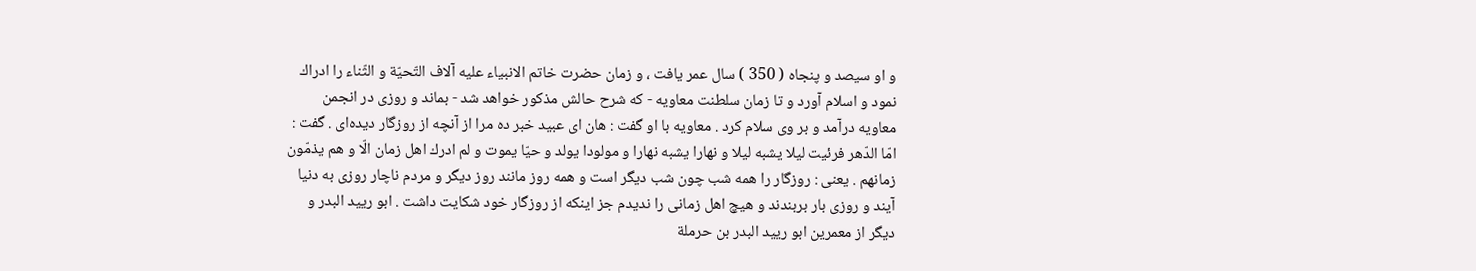و او سيصد و پنجاه ( 350 ) سال عمر يافت ، و زمان حضرت خاتم الانبياء عليه آلاف التّحيّة و الثّناء را ادراك نمود و اسلام آورد و تا زمان سلطنت معاويه - كه شرح حالش مذكور خواهد شد - بماند و روزى در انجمن معاويه درآمد و بر وى سلام كرد . معاويه با او گفت : هان اى عبيد خبر ده مرا از آنچه از روزگار ديده‌اى . گفت : امّا الدّهر فرئيت ليلا يشبه ليلا و نهارا يشبه نهارا و مولودا يولد و حيّا يموت و لم ادرك اهل زمان الّا و هم يذمّون زمانهم . يعنى : روزگار را همه شب چون شب ديگر است و همه روز مانند روز ديگر و مردم ناچار روزى به دنيا آيند و روزى بار بربندند و هيچ اهل زمانى را نديدم جز اينكه از روزگار خود شكايت داشت . ابو رييد البدر و ديگر از معمرين ابو رييد البدر بن حرملة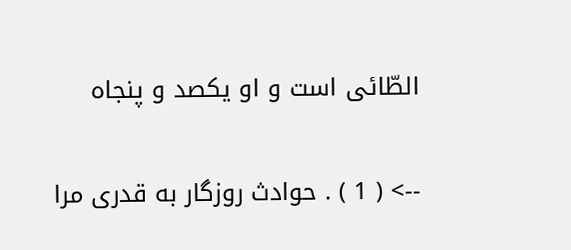الطّائى است و او يكصد و پنجاه

--> ( 1 ) . حوادث روزگار به قدرى مرا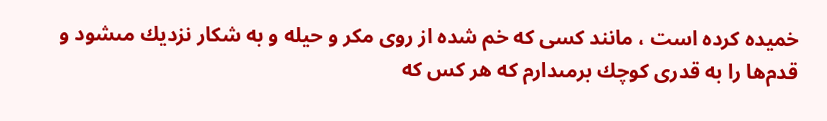خميده كرده است ، مانند كسى كه خم شده از روى مكر و حيله و به شكار نزديك مىشود و قدم‌ها را به قدرى كوچك برمىدارم كه هر كس كه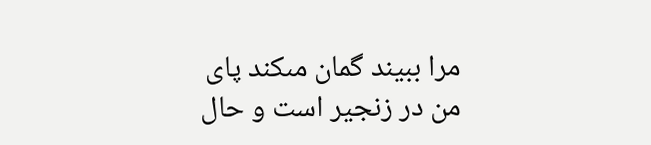مرا ببيند گمان مىكند پاى من در زنجير است و حال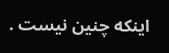اينكه چنين نيست .